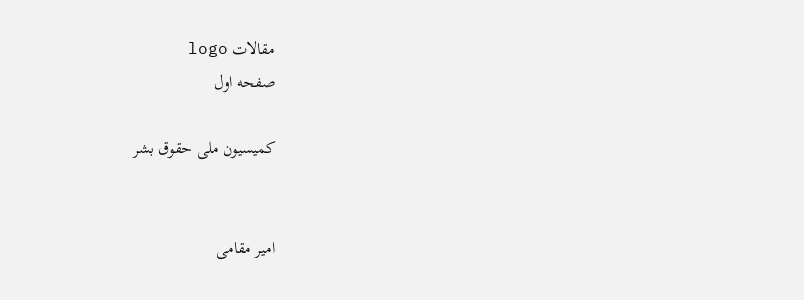مقالات logo
صفحه اول

کمیسیون ملی حقوق بشر


امیر مقامی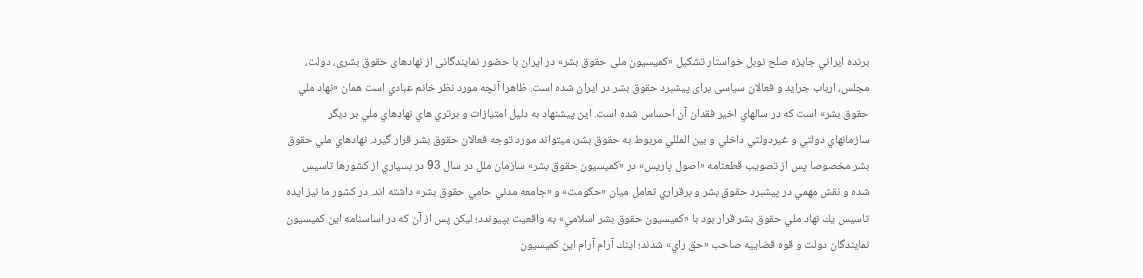برنده ايراني جايزه صلح نوبل خواستار تشكیل «كمیسیون ملی حقوق بشر» در ایران با حضور نمایندگانی از نهادهای حقوق بشری، دولت، مجلس، ارباب جراید و فعالان سیاسی برای پیشبرد حقوق بشر در ایران شده است. ظاهرا آنچه مورد نظر خانم عبادي است همان «نهاد ملي حقوق بشر» است كه در سالهاي اخير فقدان آن احساس شده است. اين پيشنهاد به دليل امتيازات و برتري هاي نهادهاي ملي بر ديگر سازمانهاي دولتي و غيردولتي داخلي و بين المللي مربوط به حقوق بشر، ميتواند مورد توجه فعالان حقوق بشر قرار گيرد. نهادهاي ملي حقوق بشر مخصوصا پس از تصويب قطعنامه «اصول پاريس» در «كميسيون حقوق بشر» سازمان ملل در سال 93 در بسياري از كشورها تاسيس شده و نقش مهمي در پيشبرد حقوق بشر و برقراري تعامل ميان «حكومت» و «جامعه مدني حامي حقوق بشر» داشته اند. در كشور ما نيز ايده تاسيس يك نهاد ملي حقوق بشر قرار بود با «كميسيون حقوق بشر اسلامي» به واقعيت بپيوندد؛ ليكن پس از آن كه در اساسنامه اين كميسيون نمايندگان دولت و قوه قضاييه صاحب «حق راي» شدند؛ اينك آرام آرام اين كميسيون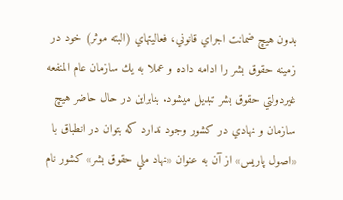بدون هيچ ضمانت اجراي قانوني، فعاليتهاي (البته موثر) خود در زمينه حقوق بشر را ادامه داده و عملا به يك سازمان عام المنفعه غيردولتي حقوق بشر تبديل ميشود. بنابراين در حال حاضر هيچ سازمان و نهادي در كشور وجود ندارد كه بتوان در انطباق با «اصول پاريس» از آن به عنوان «نهاد ملي حقوق بشر» كشور نام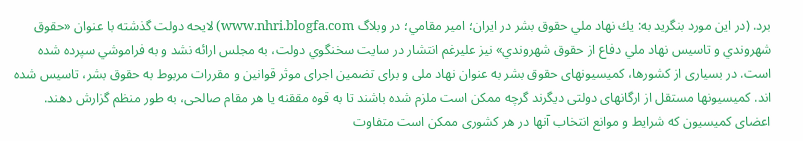برد. (در اين مورد بنگريد به: يك نهاد ملي حقوق بشر در ايران؛‌ امير مقامي؛ در وبلاگ www.nhri.blogfa.com) لايحه دولت گذشته با عنوان «حقوق شهروندي و تاسيس نهاد ملي دفاع از حقوق شهروندي» نيز عليرغم انتشار در سايت سخنگوي دولت، به مجلس ارائه نشد و به فراموشي سپرده شده است. در بسياری از کشورها، کميسيونهای حقوق بشر به عنوان نهاد ملی و برای تضمين اجرای موثر قوانين و مقررات مربوط به حقوق بشر، تاسيس شده اند. کميسيونها مستقل از ارگانهای دولتی ديگرند گرچه ممکن است ملزم شده باشند تا به قوه مققنه يا هر مقام صالحی، به طور منظم گزارش دهند. اعضای کميسيون که شرايط و موانع انتخاب آنها در هر کشوری ممکن است متفاوت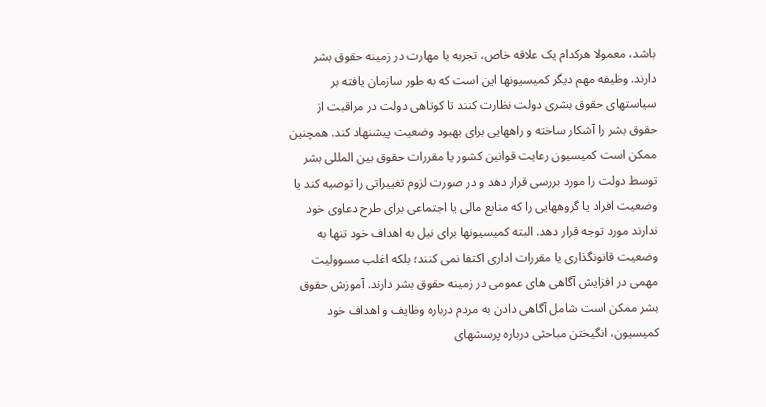باشد، معمولا هرکدام يک علاقه خاص، تجربه يا مهارت در زمينه حقوق بشر دارند. وظيفه مهم ديگر کميسيونها اين است که به طور سازمان يافته بر سياستهای حقوق بشری دولت نظارت کنند تا کوتاهی دولت در مراقبت از حقوق بشر را آشکار ساخته و راههايی برای بهبود وضعيت پيشنهاد کند. همچنين ممکن است کميسيون رعايت قوانين کشور يا مقررات حقوق بين المللی بشر توسط دولت را مورد بررسی قرار دهد و در صورت لزوم تغييراتی را توصيه کند يا وضعيت افراد يا گروههايی را که منابع مالی يا اجتماعی برای طرح دعاوی خود ندارند مورد توجه قرار دهد. البته کميسيونها برای نيل به اهداف خود تنها به وضعيت قانونگذاری يا مقررات اداری اکتفا نمی کنند؛ بلکه اغلب مسووليت مهمی در افزايش آگاهی های عمومی در زمينه حقوق بشر دارند. آموزش حقوق بشر ممکن است شامل آگاهی دادن به مردم درباره وظايف و اهداف خود کميسيون، انگيختن مباحثی درباره پرسشهای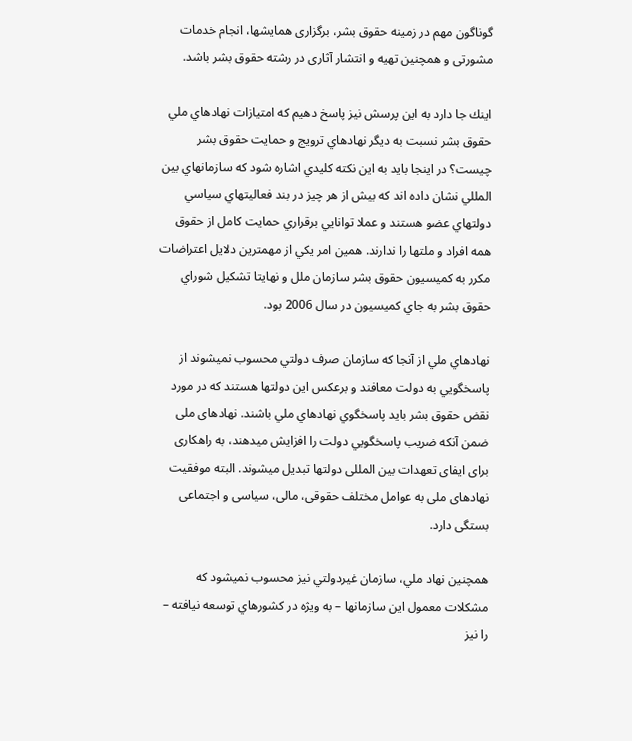گوناگون مهم در زمينه حقوق بشر، برگزاری همايشها، انجام خدمات مشورتی و همچنين تهيه و انتشار آثاری در رشته حقوق بشر باشد.

اينك جا دارد به اين پرسش نيز پاسخ دهيم كه امتيازات نهادهاي ملي حقوق بشر نسبت به ديگر نهادهاي ترويج و حمايت حقوق بشر چيست؟ در اينجا بايد به اين نكته كليدي اشاره شود كه سازمانهاي بين المللي نشان داده اند كه بيش از هر چيز در بند فعاليتهاي سياسي دولتهاي عضو هستند و عملا توانايي برقراري حمايت كامل از حقوق همه افراد و ملتها را ندارند. همين امر يكي از مهمترين دلايل اعتراضات مكرر به كميسيون حقوق بشر سازمان ملل و نهايتا تشكيل شوراي حقوق بشر به جاي كميسيون در سال 2006 بود.

نهادهاي ملي از آنجا كه سازمان صرف دولتي محسوب نميشوند از پاسخگويي به دولت معافند و برعكس اين دولتها هستند كه در مورد نقض حقوق بشر بايد پاسخگوي نهادهاي ملي باشند. نهادهای ملی ضمن آنکه ضريب پاسخگويي دولت را افزايش ميدهند، به راهکاری برای ايفای تعهدات بين المللی دولتها تبديل ميشوند. البته موفقيت نهادهای ملی به عوامل مختلف حقوقی، مالی، سياسی و اجتماعی بستگی دارد.

همچنين نهاد ملي، سازمان غيردولتي نيز محسوب نميشود كه مشكلات معمول اين سازمانها – به ويژه در كشورهاي توسعه نيافته – را نيز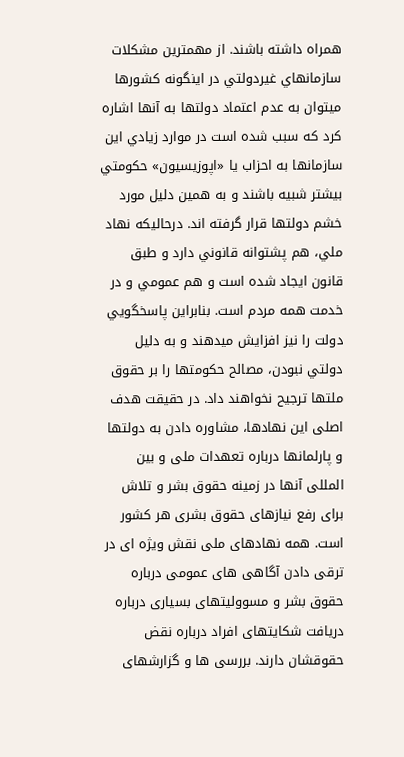همراه داشته باشند. از مهمترين مشكلات سازمانهاي غيردولتي در اينگونه كشورها ميتوان به عدم اعتماد دولتها به آنها اشاره كرد كه سبب شده است در موارد زيادي اين سازمانها به احزاب يا «اپوزيسيون» حكومتي بيشتر شبيه باشند و به همين دليل مورد خشم دولتها قرار گرفته اند. درحاليكه نهاد ملي، هم پشتوانه قانوني دارد و طبق قانون ايجاد شده است و هم عمومي و در خدمت همه مردم است. بنابراين پاسخگويي دولت را نيز افزايش ميدهند و به دليل دولتي نبودن، مصالح حكومتها را بر حقوق ملتها ترجيح نخواهند داد. در حقيقت هدف اصلی اين نهادها، مشاوره دادن به دولتها و پارلمانها درباره تعهدات ملی و بين المللی آنها در زمينه حقوق بشر و تلاش برای رفع نيازهای حقوق بشری هر کشور است. همه نهادهای ملی نقش ويژه ای در ترقی دادن آگاهی های عمومی درباره حقوق بشر و مسووليتهای بسياری درباره دريافت شکايتهای افراد درباره نقض حقوقشان دارند. بررسی ها و گزارشهای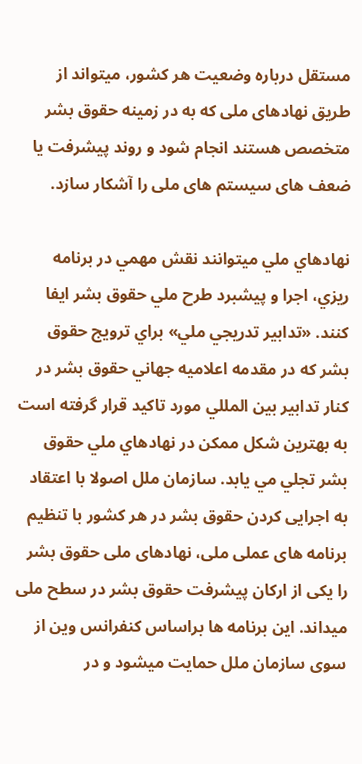مستقل درباره وضعيت هر کشور، ميتواند از طريق نهادهای ملی که به در زمينه حقوق بشر متخصص هستند انجام شود و روند پيشرفت يا ضعف های سيستم های ملی را آشکار سازد.

نهادهاي ملي ميتوانند نقش مهمي در برنامه ريزي، اجرا و پيشبرد طرح ملي حقوق بشر ايفا كنند. «تدابير تدريجي ملي» براي ترويج حقوق بشر كه در مقدمه اعلاميه جهاني حقوق بشر در كنار تدابير بين المللي مورد تاكيد قرار گرفته است به بهترين شكل ممكن در نهادهاي ملي حقوق بشر تجلي مي يابد. سازمان ملل اصولا با اعتقاد به اجرايی کردن حقوق بشر در هر کشور با تنظيم برنامه های عملی ملی، نهادهای ملی حقوق بشر را يکی از ارکان پيشرفت حقوق بشر در سطح ملی ميداند. اين برنامه ها براساس کنفرانس وين از سوی سازمان ملل حمايت ميشود و در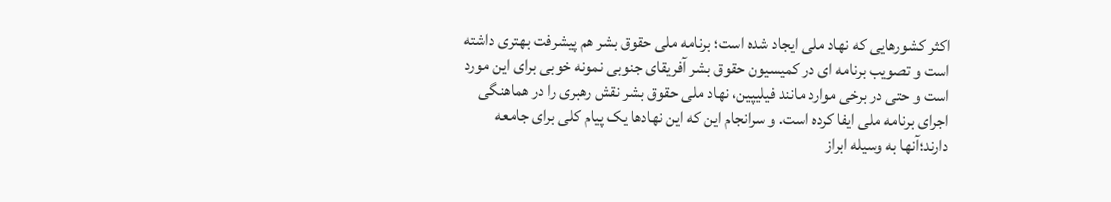اکثر کشورهايی که نهاد ملی ايجاد شده است؛ برنامه ملی حقوق بشر هم پيشرفت بهتری داشته است و تصويب برنامه ای در کميسيون حقوق بشر آفريقای جنوبی نمونه خوبی برای اين مورد است و حتی در برخی موارد مانند فيليپين، نهاد ملی حقوق بشر نقش رهبری را در هماهنگی اجرای برنامه ملی ايفا کرده است. و سرانجام اين که اين نهادها يک پيام کلی برای جامعه دارند؛آنها به وسيله ابراز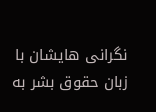نگرانی هايشان با زبان حقوق بشر به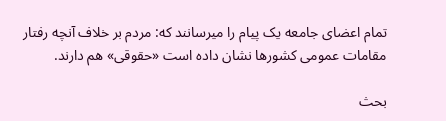تمام اعضای جامعه يک پيام را ميرسانند که: مردم بر خلاف آنچه رفتار مقامات عمومی كشورها نشان داده است «حقوقی» هم دارند.

بحث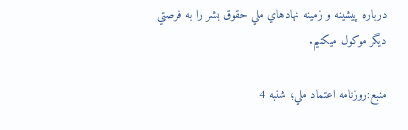درباره پيشينه و زمينه نهادهاي ملي حقوق بشر را به فرصتي ديگر موكول ميكنيم.

منبع:روزنامه اعتماد ملي؛ شنبه 4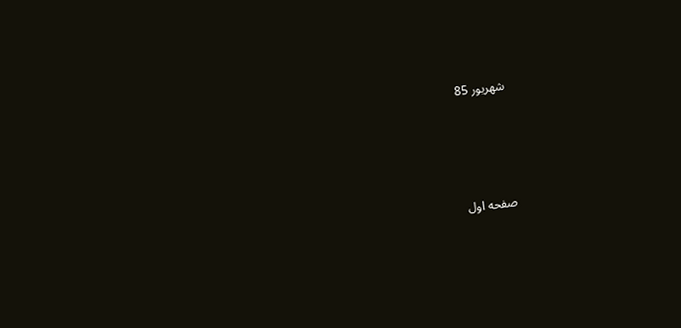شهريور 85




صفحه اول